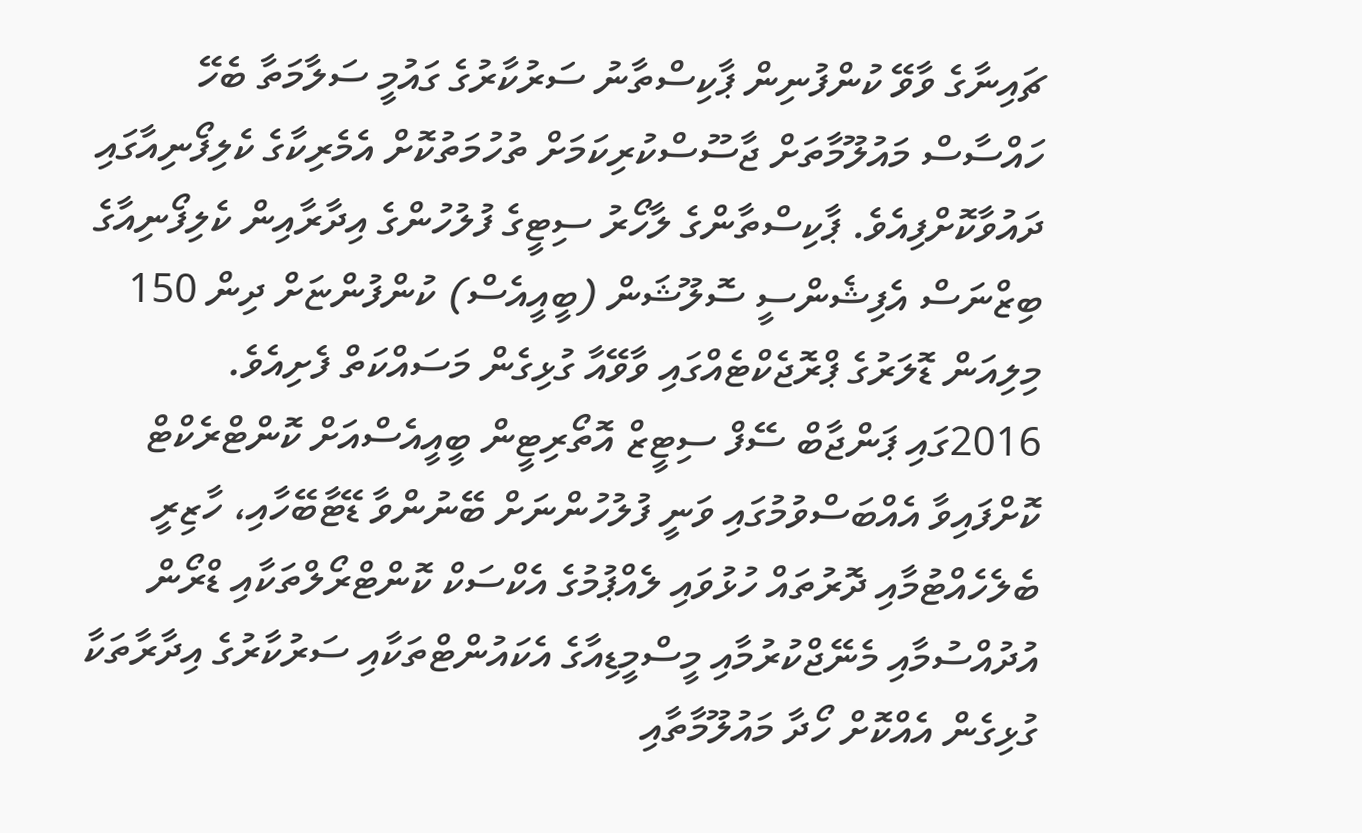ޗައިނާގެ ވާވޭ ކުންފުނިން ޕާކިސްތާނު ސަރުކާރުގެ ގައުމީ ސަލާމަތާ ބެހޭ ހައްސާސް މައުލޫމާތަށް ޖާސޫސްކުރިކަމަށް ތުހުމަތުކޮށް އެމެރިކާގެ ކެލިފޯނިއާގައި ދައުވާކޮށްފިއެވެ. ޕާކިސްތާންގެ ލާހޯރު ސިޓީގެ ފުލުހުންގެ އިދާރާއިން ކެލިފޯނިއާގެ ބިޒްނަސް އެފިޝެންސީ ސޮލޫޝަން (ބީއީއެސް) ކުންފުންޏަށް ދިން 150 މިލިއަން ޑޮލަރުގެ ޕްރޮޖެކްޓެއްގައި ވާވޭއާ ގުޅިގެން މަސައްކަތް ފެށިއެވެ.
2016ގައި ޕަންޖާބް ސޭފް ސިޓީޒް އޮތޯރިޓީން ބީއީއެސްއަށް ކޮންޓްރެކްޓް ކޮށްފައިވާ އެއްބަސްވުމުގައި ވަނީ ފުލުހުންނަށް ބޭނުންވާ ޑޭޓާބޭހާއި، ހާޒިރީ ބެލެހެއްޓުމާއި ދޮރުތައް ހުޅުވައި ލެއްޕުމުގެ އެކްސަކް ކޮންޓްރޯލްތަކާއި ޑްރޯން އުދުއްސުމާއި މެނޭޖްކުރުމާއި މީސްމީޑިއާގެ އެކައުންޓްތަކާއި ސަރުކާރުގެ އިދާރާތަކާ ގުޅިގެން އެއްކޮށް ހޯދާ މައުލޫމާތާއި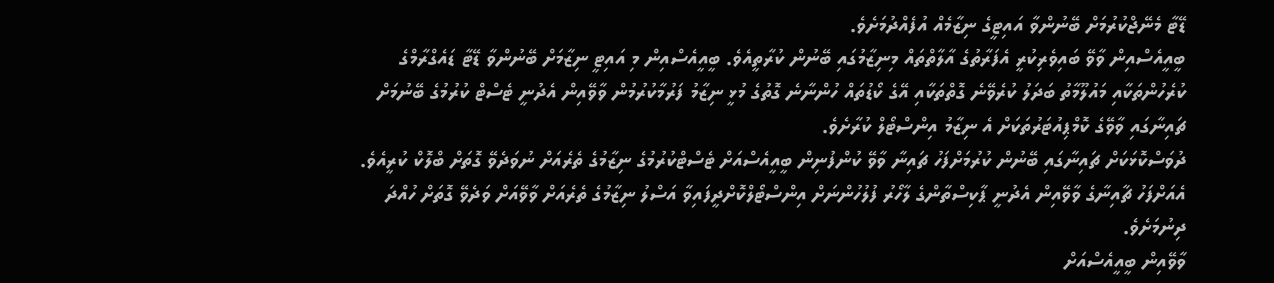ޑޭޓާ މެނޭޖްކުރުމަށް ބޭނުންވާ އައިޓީގެ ނިޒާމެއް އުފެއްދުމަށެވެ.
ބީއީއެސްއިން ވާވޭ ބައިވެރިކުރީ އެފަރާތުގެ އާލާތްތައް މިނިޒާމުގައި ބޭނުން ކުރާތީއެވެ. ބީއީއެސްއިން މި އައިޓީ ނިޒާމަށް ބޭނުންވާ ޑޭޓާ ޑައެގްރާމްގެ ކުރެހުންތަކާއި މައުލޫމާތު ބަދަލު ކުރެވޭނެ ގޮތްތަކާއި އޭގެ ކޯޑުތައް ހުންނާނެ ގޮތުގެ މުޅީ ނިޒާމު ފަރުމާކުރުމުން ވާވޭއިން އެދުނީ ޓެސްޓް ކުރުމުގެ ބޭނުމަށް ޗައިނާގައި ވާވޭގެ ކޮމްޕިއުޓަރުތަކަށް އެ ނިޒާމު އިންސްޓޯލް ކުރާށެވެ.
ދުވަސްކޮޅަކަށް ޗައިނާގައި ބޭނުން ކުރުމަށްފަހު ޗައިނާ ވާވޭ ކުންފުނިން ބީއީއެސްއަށް ޓެސްޓްކުރުމުގެ ނިޒާމުގެ ތެރެއަށް ނުވަދެވޭ ގޮތަށް ބްލޮކް ކުރީއެވެ. އެއަށްފަހު ޗާއިނާގެ ވާވޭއިން އެދުނީ ޕާކިސްތާންގެ ލާހޯރު ފުލުހުންނަށް އިންސްޓޯލްކޮށްދީފައިވާ އަސްލު ނިޒާމުގެ ތެރެއަށް ވާވޭއަށް ވަދެވޭ ގޮތަށް ހުއްދަ ދިނުމަށެވެ.
ވާވޭއިން ބީއީއެސްއަށް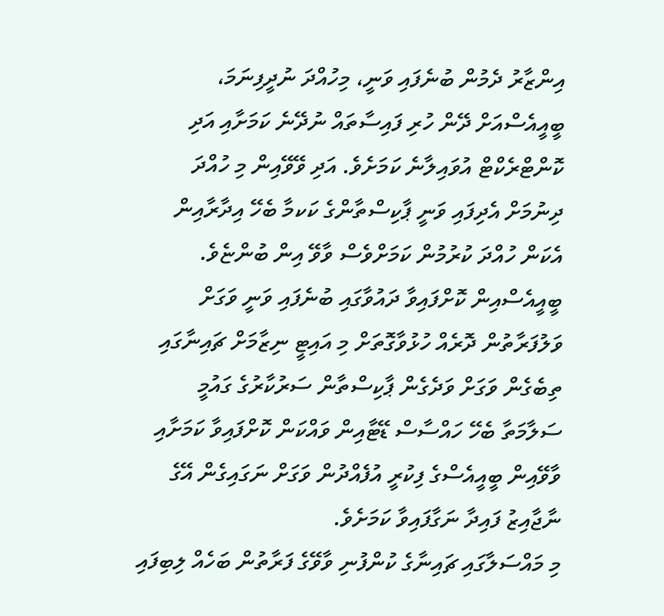އިންޒާރު ދެމުން ބުނެފައި ވަނީ، މިހުއްދަ ނުދީފިނަމަ، ބީއީއެސްއަށް ދޭން ހުރި ފައިސާތައް ނުދޭނެ ކަމަށާއި އަދި ކޮންޓްރެކްޓް އުވައިލާނެ ކަމަށެވެ. އަދި ވޭވޭއިން މި ހުއްދަ ދިނުމަށް އެދިފައި ވަނީ ޕާކިސްތާންގެ ކަކމާ ބެހޭ އިދާރާއިން އެކަން ހުއްދަ ކުރުމުން ކަމަށްވެސް ވާވޭ އިން ބުންޏެވެ.
ބީއީއެސްއިން ކޮށްފައިވާ ދައުވާގައި ބުނެފައި ވަނީ ވަގަށް ވަލުފަރާތުން ދޮރެއް ހުޅުވާގޮތަށް މި އައިޓީ ނިޒާމަށް ޗައިނާގައި ތިބެގެން ވަގަށް ވަދެގެން ޕާކިސްތާން ސަރުކާރުގެ ގައުމީ ސަލާމަތާ ބެހޭ ހައްސާސް ޑޭޓާއިން ވައްކަން ކޮށްފައިވާ ކަމަށާއި ވާވޭއިން ބީއީއެސްގެ ފިކުރީ އުފެއްދުން ވަގަށް ނަގައިގެން އޭގެ ނާޖާއިޒު ފައިދާ ނަގާފައިވާ ކަމަށެވެ.
މި މައްސަލާގައި ޗައިނާގެ ކުންފުނި ވާވޭގެ ފަރާތުން ބަހެއް ލިބިފައި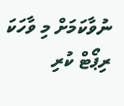ނުވާކަމަށް މި ވާހަކަ ރިޕޯޓް ކުރި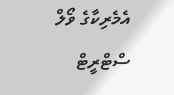އެމެރިކާގެ ވޯލް ސްޓްރީޓް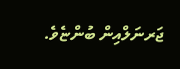ޖަރނަލްއިން ބުންޏެވެ.